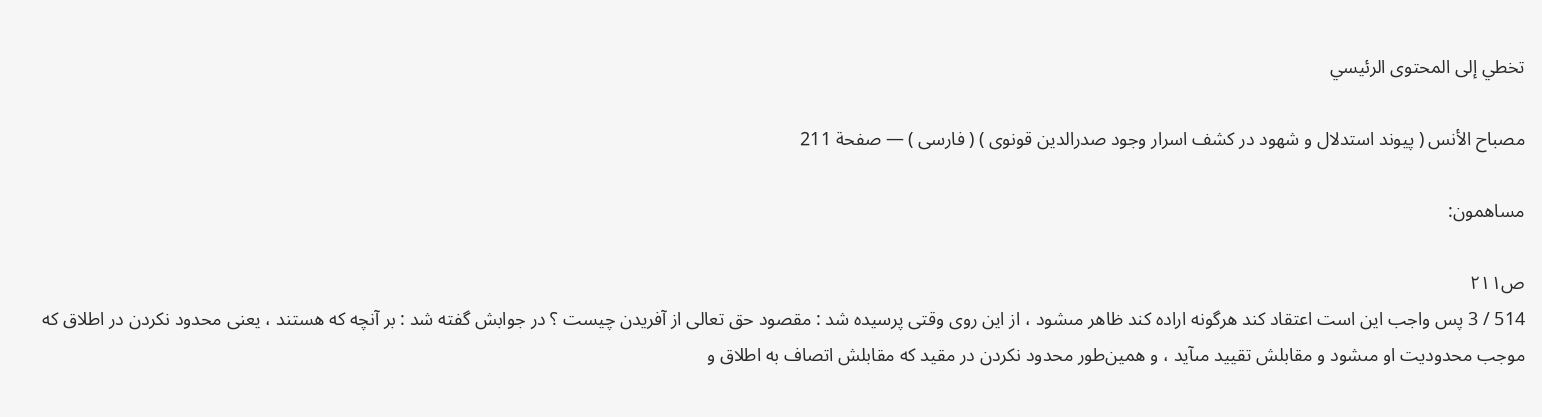تخطي إلى المحتوى الرئيسي

مصباح الأنس ( پيوند استدلال و شهود در كشف اسرار وجود صدرالدين قونوى ) ( فارسى ) — صفحة 211

مساهمون:

ص٢١١
514 / 3 پس واجب اين است اعتقاد كند هرگونه اراده كند ظاهر مىشود ، از اين روى وقتى پرسيده شد : مقصود حق تعالى از آفريدن چيست ؟ در جوابش گفته شد : بر آنچه كه هستند ، يعنى محدود نكردن در اطلاق كه موجب محدوديت او مىشود و مقابلش تقييد مىآيد ، و همين‌طور محدود نكردن در مقيد كه مقابلش اتصاف به اطلاق و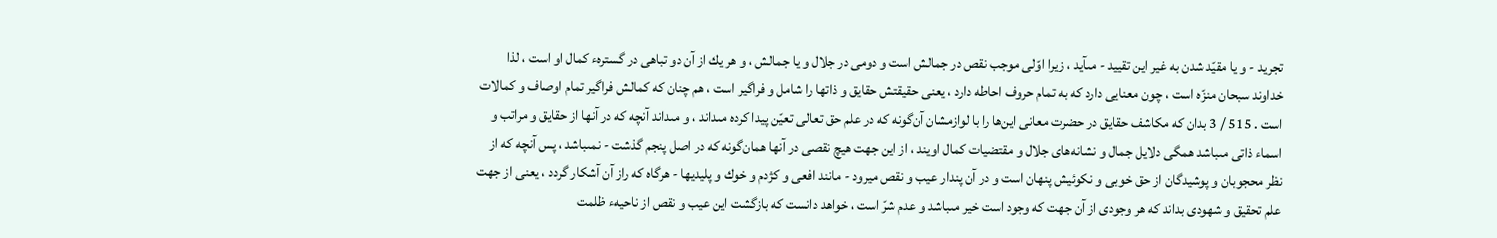تجريد - و يا مقيّد شدن به غير اين تقييد - مىآيد ، زيرا اوّلى موجب نقص در جمالش است و دومى در جلال و يا جمالش ، و هر يك از آن دو تباهى در گسترهء كمال او است ، لذا خداوند سبحان منزّه است ، چون معنايى دارد كه به تمام حروف احاطه دارد ، يعنى حقيقتش حقايق و ذاتها را شامل و فراگير است ، هم چنان كه كمالش فراگير تمام اوصاف و كمالات است . 515 / 3 بدان كه مكاشف حقايق در حضرت معانى اين‌ها را با لوازمشان آن‌گونه كه در علم حق تعالى تعيّن پيدا كرده مىداند ، و مىداند آنچه كه در آنها از حقايق و مراتب و اسماء ذاتى مىباشد همگى دلايل جمال و نشانه‌هاى جلال و مقتضيات كمال اويند ، از اين جهت هيچ نقصى در آنها همان‌گونه كه در اصل پنجم گذشت - نمىباشد ، پس آنچه كه از نظر محجوبان و پوشيدگان از حق خوبى و نكوئيش پنهان است و در آن پندار عيب و نقص ميرود - مانند افعى و كژدم و خوك و پليديها - هرگاه كه راز آن آشكار گردد ، يعنى از جهت علم تحقيق و شهودى بداند كه هر وجودى از آن جهت كه وجود است خير مىباشد و عدم شرّ است ، خواهد دانست كه بازگشت اين عيب و نقص از ناحيهء ظلمت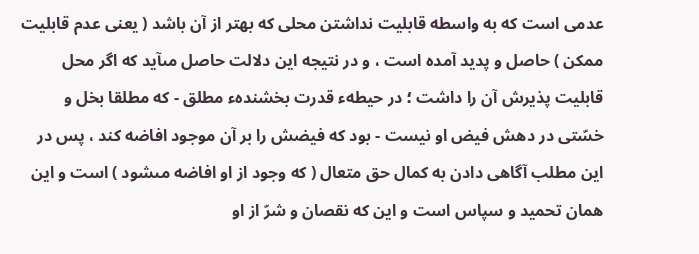عدمى است كه به واسطه قابليت نداشتن محلى كه بهتر از آن باشد ( يعنى عدم قابليت ممكن ) حاصل و پديد آمده است ، و در نتيجه اين دلالت حاصل مىآيد كه اگر محل قابليت پذيرش آن را داشت ؛ در حيطهء قدرت بخشندهء مطلق - كه مطلقا بخل و خسّتى در دهش فيض او نيست - بود كه فيضش را بر آن موجود افاضه كند ، پس در اين مطلب آگاهى دادن به كمال حق متعال ( كه وجود از او افاضه مىشود ) است و اين همان تحميد و سپاس است و اين كه نقصان و شرّ از او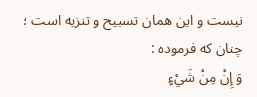نيست و اين همان تسبيح و تنزيه است ؛ چنان كه فرموده :
وَ إِنْ مِنْ شَيْءٍ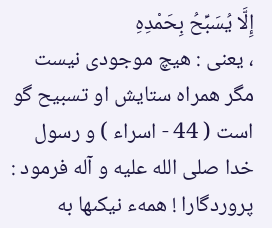إِلَّا يُسَبِّحُ بِحَمْدِهِ
، يعنى : هيچ موجودى نيست مگر همراه ستايش او تسبيح گو است ( 44 - اسراء ) و رسول خدا صلى الله عليه و آله فرمود : پروردگارا ! همهء نيكىها به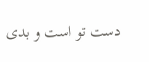دست تو است و بدى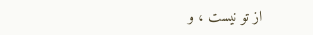از تو نيست ، و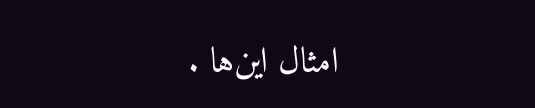امثال اين‌ها .